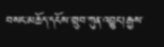བསང་མཆོད་དངོས་གྲུབ་ཀུན་འབྱུང་།རྒྱས་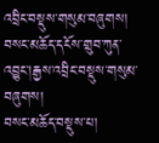འབྲིང་བསྡུས་གསུམ་བཞུགས།
བསང་མཆོད་དངོས་གྲུབ་ཀུན་འབྱུང་།རྒྱས་འབྲིང་བསྡུས་གསུམ་བཞུགས།
བསང་མཆོད་བསྡུས་པ།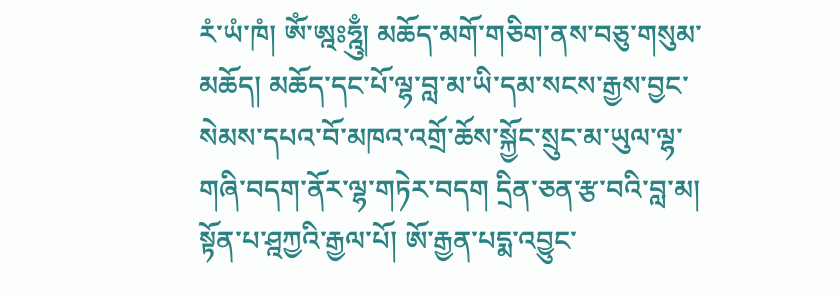རཾ་ཡཾ་ཁཾ། ཨོཾ་ཨྰཿཧྰུྃ། མཆོད་མགོ་གཅིག་ནས་བཅུ་གསུམ་མཆོད། མཆོད་དང་པོ་ལྷ་བླ་མ་ཡི་དམ་སངས་རྒྱས་བྱང་སེམས་དཔའ་བོ་མཁའ་འགྲོ་ཆོས་སྐྱོང་སྲུང་མ་ཡུལ་ལྷ་གཞི་བདག་ནོར་ལྷ་གཏེར་བདག དྲིན་ཅན་རྩ་བའི་བླ་མ། སྟོན་པ་ཤྰཀྱའི་རྒྱལ་པོ། ཨོ་རྒྱན་པདྨ་འབྱུང་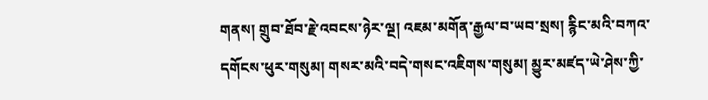གནས། གྲུབ་ཐོབ་རྗེ་འབངས་ཉེར་ལྔ། འཇམ་མགོན་རྒྱལ་བ་ཡབ་སྲས། རྙིང་མའི་བཀའ་དགོངས་ཕུར་གསུམ། གསར་མའི་བདེ་གསང་འཇིགས་གསུམ། མྱུར་མཛད་ཡེ་ཤེས་ཀྱི་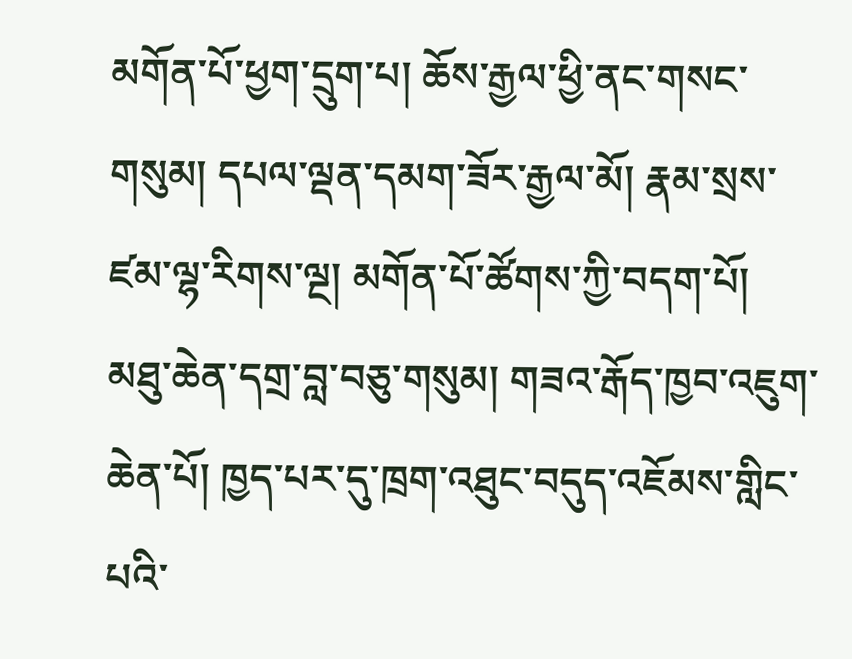མགོན་པོ་ཕྱག་དྲུག་པ། ཆོས་རྒྱལ་ཕྱི་ནང་གསང་གསུམ། དཔལ་ལྡན་དམག་ཟོར་རྒྱལ་མོ། རྣམ་སྲས་ཛམ་ལྷ་རིགས་ལྔ། མགོན་པོ་ཚོགས་ཀྱི་བདག་པོ། མཐུ་ཆེན་དགྲ་བླ་བཅུ་གསུམ། གཟའ་རྒོད་ཁྱབ་འཇུག་ཆེན་པོ། ཁྱད་པར་དུ་ཁྲག་འཐུང་བདུད་འཇོམས་གླིང་པའི་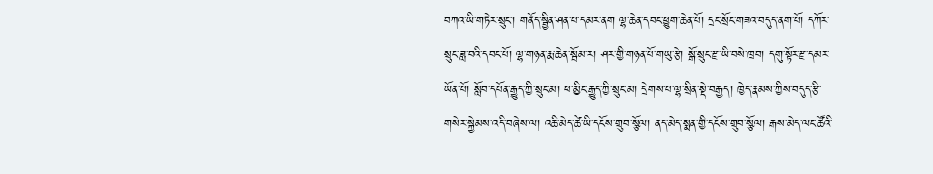བཀའ་ཡི་གཏེར་སྲུང་། གནོད་སྦྱིན་ཤན་པ་དམར་ནག ལྷ་ཆེན་དབང་ཕྱུག་ཆེན་པོ། དྲང་སྲོང་གཟའ་བདུད་ནག་པོ། དཀོར་སྲུང་ཟླ་བའི་དབང་པོ། ལྷ་གཉན་རྨ་ཆེན་སྦོམ་ར། ཤར་གྱི་གཉན་པོ་གཡུ་རྩེ། སྒོ་སྲུང་རྫ་ཡི་བསེ་ཁྲབ། དགུ་སྟོར་རྫ་དམར་ཡོན་པོ། སློབ་དཔོན་རྒྱུད་ཀྱི་སྲུང་མ། ཕ་མྱིང་རྒྱུད་ཀྱི་སྲུང་མ། དྲེགས་པ་ལྷ་སྲིན་སྡེ་བརྒྱད། ཁྱེད་རྣམས་ཀྱིས་བདུད་རྩི་གསེར་སྐྱེམས་འདི་བཞེས་ལ། འཆི་མེད་ཚེ་ཡི་དངོས་གྲུབ་སྩོལ། ནད་མེད་སྨན་གྱི་དངོས་གྲུབ་སྩོལ། རྒས་མེད་ལང་ཚོའི་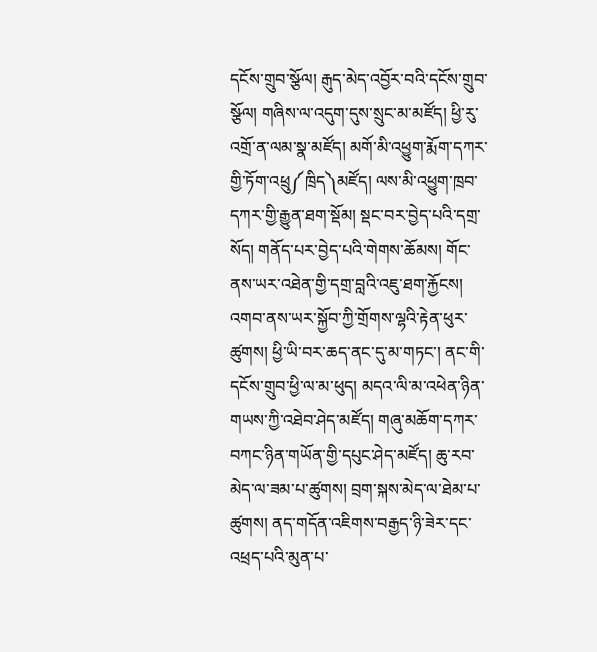དངོས་གྲུབ་སྩོལ། རྒུད་མེད་འབྱོར་བའི་དངོས་གྲུབ་སྩོལ། གཞིས་ལ་འདུག་དུས་སྲུང་མ་མཛོད། ཕྱི་རུ་འགྲོ་ན་ལམ་སྣ་མཛོད། མགོ་མི་འཕྱུག་རྨོག་དཀར་གྱི་ཏོག་འཕྲུ༼ཁྲིད༽མཛོད། ལས་མི་འཕྱུག་ཁྲབ་དཀར་གྱི་རྒྱུན་ཐག་སྡོམ། སྡང་བར་བྱེད་པའི་དགྲ་སོད། གནོད་པར་བྱེད་པའི་གེགས་ཆོམས། གོང་ནས་ཡར་འཐེན་གྱི་དགྲ་བླའི་འཇུ་ཐག་རྐྱོངས། འགབ་ནས་ཡར་སྐྱོབ་ཀྱི་གྲོགས་ལྷའི་རྟེན་ཕུར་ཚུགས། ཕྱི་ཡི་བར་ཆད་ནང་དུ་མ་གཏང་། ནང་གི་དངོས་གྲུབ་ཕྱི་ལ་མ་ཕུད། མདའ་ལི་མ་འཕེན་ཉིན་གཡས་ཀྱི་འཐེབ་ཤེད་མཛོད། གཞུ་མཆོག་དཀར་བཀང་ཉིན་གཡོན་གྱི་དཔུང་ཤེད་མཛོད། ཆུ་རབ་མེད་ལ་ཟམ་པ་ཚུགས། བྲག་སྐས་མེད་ལ་ཐེམ་པ་ཚུགས། ནད་གདོན་འཇིགས་བརྒྱད་ཉི་ཟེར་དང་འཕྲད་པའི་མུན་པ་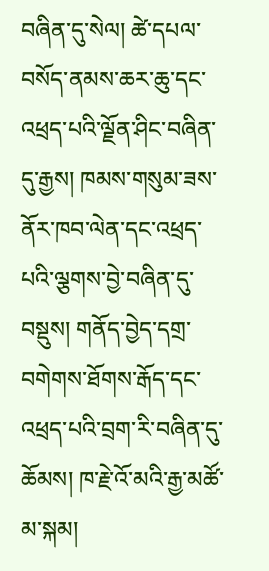བཞིན་དུ་སེལ། ཚེ་དཔལ་བསོད་ནམས་ཆར་ཆུ་དང་འཕྲད་པའི་ལྗོན་ཤིང་བཞིན་དུ་རྒྱས། ཁམས་གསུམ་ཟས་ནོར་ཁབ་ལེན་དང་འཕྲད་པའི་ལྕགས་བྱེ་བཞིན་དུ་བསྡུས། གནོད་བྱེད་དགྲ་བགེགས་ཐོགས་རྒོད་དང་འཕྲད་པའི་བྲག་རི་བཞིན་དུ་ཆོམས། ཁ་རྗེ་འོ་མའི་རྒྱ་མཚོ་མ་སྐམ།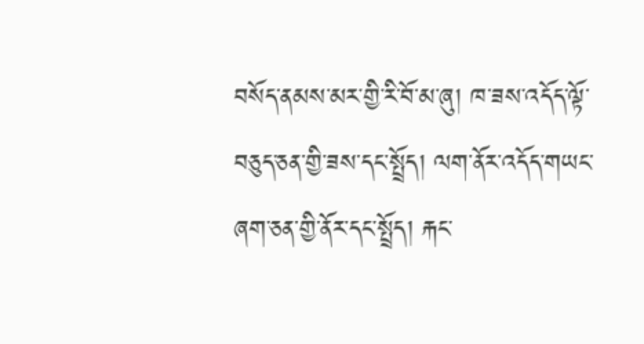བསོད་ནམས་མར་གྱི་རི་བོ་མ་ཞུ། ཁ་ཟས་འདོད་ལྟོ་བཅུད་ཅན་གྱི་ཟས་དང་སྤྲོད། ལག་ནོར་འདོད་གཡང་ཞག་ཅན་གྱི་ནོར་དང་སྤྲོད། རྐང་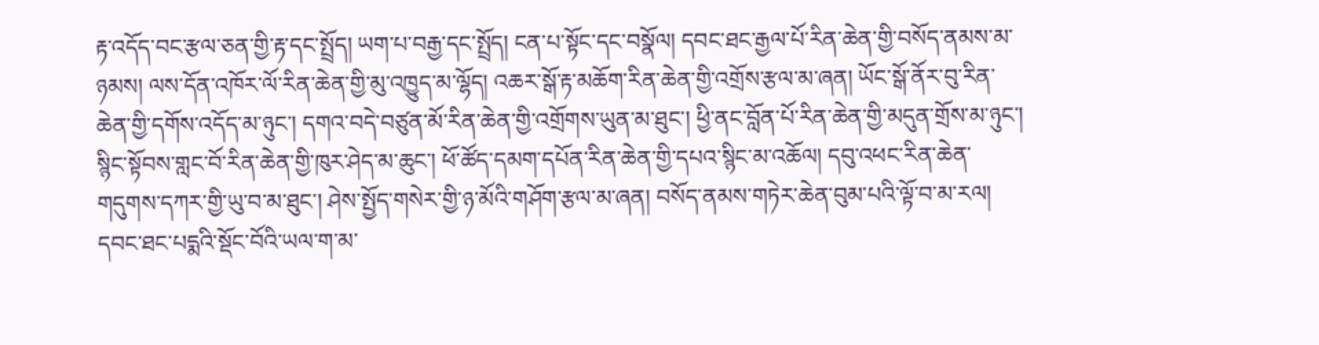རྟ་འདོད་བང་རྩལ་ཅན་གྱི་རྟ་དང་སྤྲོད། ཡག་པ་བརྒྱ་དང་སྤྲོད། ངན་པ་སྟོང་དང་བསྣོལ། དབང་ཐང་རྒྱལ་པོ་རིན་ཆེན་གྱི་བསོད་ནམས་མ་ཉམས། ལས་དོན་འཁོར་ལོ་རིན་ཆེན་གྱི་མུ་འཁྱུད་མ་ལྷོད། འཆར་སྒོ་རྟ་མཆོག་རིན་ཆེན་གྱི་འགྲོས་རྩལ་མ་ཞན། ཡོང་སྒོ་ནོར་བུ་རིན་ཆེན་གྱི་དགོས་འདོད་མ་ཉུང་། དགའ་བདེ་བཙུན་མོ་རིན་ཆེན་གྱི་འགྲོགས་ཡུན་མ་ཐུང་། ཕྱི་ནང་བློན་པོ་རིན་ཆེན་གྱི་མདུན་གྲོས་མ་ཉུང་། སྙིང་སྟོབས་གླང་བོ་རིན་ཆེན་གྱི་ཁུར་ཤེད་མ་ཆུང་། ཕོ་ཚོད་དམག་དཔོན་རིན་ཆེན་གྱི་དཔའ་སྙིང་མ་འཆོལ། དབུ་འཕང་རིན་ཆེན་གདུགས་དཀར་གྱི་ཡུ་བ་མ་ཐུང་། ཤེས་སྤྱོད་གསེར་གྱི་ཉ་མོའི་གཤོག་རྩལ་མ་ཞན། བསོད་ནམས་གཏེར་ཆེན་བུམ་པའི་ལྟོ་བ་མ་རལ། དབང་ཐང་པདྨའི་སྡོང་བོའི་ཡལ་ག་མ་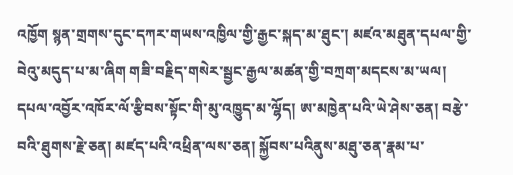འཁྱོག སྙན་གྲགས་དུང་དཀར་གཡས་འཁྱིལ་གྱི་རྒྱང་སྐད་མ་ཐུང་། མཛའ་མཐུན་དཔལ་གྱི་བེའུ་མདུད་པ་མ་ཞིག གཟི་བརྗིད་གསེར་སྦྱང་རྒྱལ་མཚན་གྱི་བཀྲག་མདངས་མ་ཡལ། དཔལ་འབྱོར་འཁོར་ལོ་རྩིབས་སྟོང་གི་མུ་འཁྱུད་མ་ལྷོད། ཨ་མཁྱེན་པའི་ཡེ་ཤེས་ཅན། བརྩེ་བའི་ཐུགས་རྗེ་ཅན། མཛད་པའི་འཕྲིན་ལས་ཅན། སྐྱོབས་པའིནུས་མཐུ་ཅན་རྣམ་པ་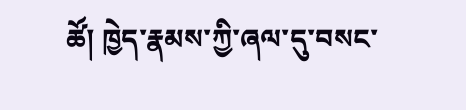ཚོ། ཁྱེད་རྣམས་ཀྱི་ཞལ་དུ་བསང་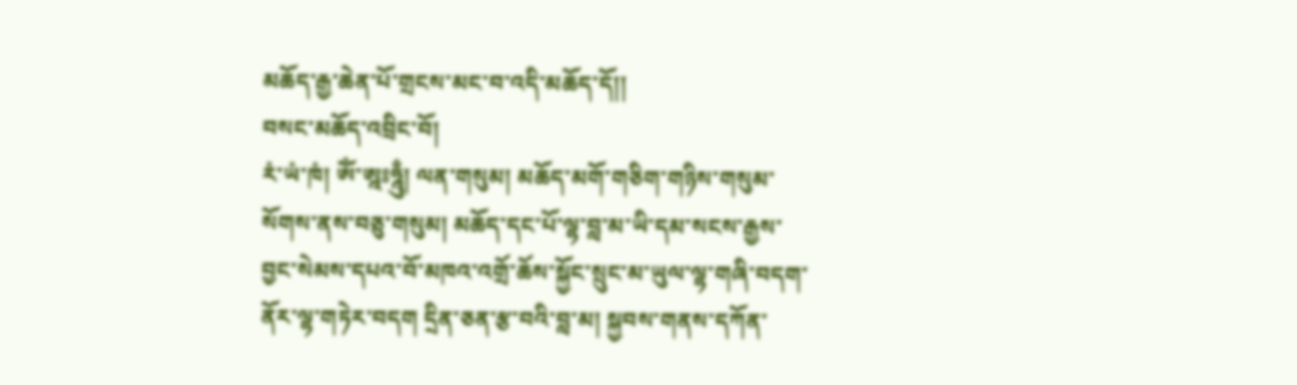མཆོད་རྒྱ་ཆེན་པོ་གྲངས་མང་བ་འདི་མཆོད་དོ།།
བསང་མཆོད་འབྲིང་བོ།
རཾ་ཡཾ་ཁཾ། ཨོཾ་ཨྰཿཧྰུྃ། ལན་གསུམ། མཆོད་མགོ་གཅིག་གཉིས་གསུམ་སོགས་ནས་བཅུ་གསུམ། མཆོད་དང་པོ་ལྷ་བླ་མ་ཡི་དམ་སངས་རྒྱས་བྱང་སེམས་དཔའ་བོ་མཁའ་འགྲོ་ཆོས་སྐྱོང་སྲུང་མ་ཡུལ་ལྷ་གཞི་བདག་ནོར་ལྷ་གཏེར་བདག དྲིན་ཅན་རྩ་བའི་བླ་མ། སྐྱབས་གནས་དཀོན་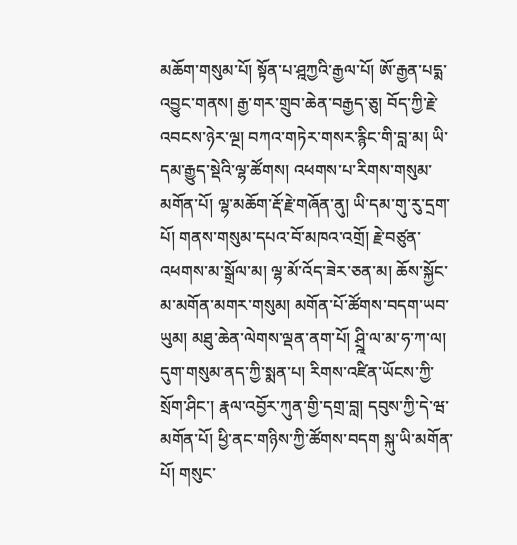མཆོག་གསུམ་པོ། སྟོན་པ་ཤྰཀྱའི་རྒྱལ་པོ། ཨོ་རྒྱན་པདྨ་འབྱུང་གནས། རྒྱ་གར་གྲུབ་ཆེན་བརྒྱད་ཅུ། བོད་ཀྱི་རྗེ་འབངས་ཉེར་ལྔ། བཀའ་གཏེར་གསར་རྙིང་གི་བླ་མ། ཡི་དམ་རྒྱུད་སྡེའི་ལྷ་ཚོགས། འཕགས་པ་རིགས་གསུམ་མགོན་པོ། ལྷ་མཆོག་རྡོ་རྗེ་གཞོན་ནུ། ཡི་དམ་གུ་རུ་དྲག་པོ། གནས་གསུམ་དཔའ་བོ་མཁའ་འགྲོ། རྗེ་བཙུན་འཕགས་མ་སྒྲོལ་མ། ལྷ་མོ་འོད་ཟེར་ཅན་མ། ཆོས་སྐྱོང་མ་མགོན་མགར་གསུམ། མགོན་པོ་ཚོགས་བདག་ཡབ་ཡུམ། མཐུ་ཆེན་ལེགས་ལྡན་ནག་པོ། ཤྲྰི་ལ་མ་ཧ་ཀ་ལ། དུག་གསུམ་ནད་ཀྱི་སྨན་པ། རིགས་འཛིན་ཡོངས་ཀྱི་སྲོག་ཤིང་། རྣལ་འབྱོར་ཀུན་གྱི་དགྲ་བླ། དབུས་ཀྱི་དེ་ཝ་མགོན་པོ། ཕྱི་ནང་གཉིས་ཀྱི་ཚོགས་བདག སྐུ་ཡི་མགོན་པོ། གསུང་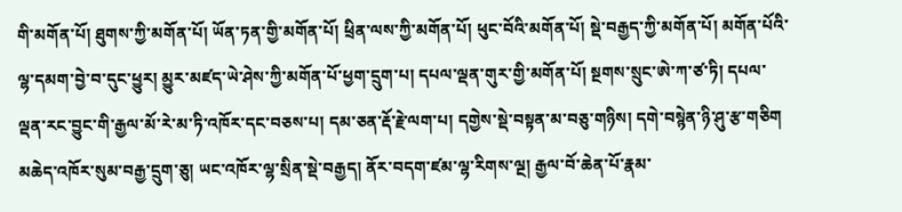གི་མགོན་པོ། ཐུགས་ཀྱི་མགོན་པོ། ཡོན་ཏན་གྱི་མགོན་པོ། ཕྲིན་ལས་ཀྱི་མགོན་པོ། ཕུང་བོའི་མགོན་པོ། སྡེ་བརྒྱད་ཀྱི་མགོན་པོ། མགོན་པོའི་ལྷ་དམག་བྱེ་བ་དུང་ཕྱུར། མྱུར་མཛད་ཡེ་ཤེས་ཀྱི་མགོན་པོ་ཕྱག་དྲུག་པ། དཔལ་ལྡན་གུར་གྱི་མགོན་པོ། སྔགས་སྲུང་ཨེ་ཀ་ཙ་ཏི། དཔལ་ལྡན་རང་བྱུང་གི་རྒྱལ་མོ་རེ་མ་ཏི་འཁོར་དང་བཅས་པ། དམ་ཅན་རྡོ་རྗེ་ལག་པ། དགྱེས་སྡེ་བསྟན་མ་བཅུ་གཉིས། དགེ་བསྙེན་ཉི་ཤུ་རྩ་གཅིག མཆེད་འཁོར་སུམ་བརྒྱ་དྲུག་ཅུ། ཡང་འཁོར་ལྷ་སྲིན་སྡེ་བརྒྱད། ནོར་བདག་ཛམ་ལྷ་རིགས་ལྔ། རྒྱལ་བོ་ཆེན་པོ་རྣམ་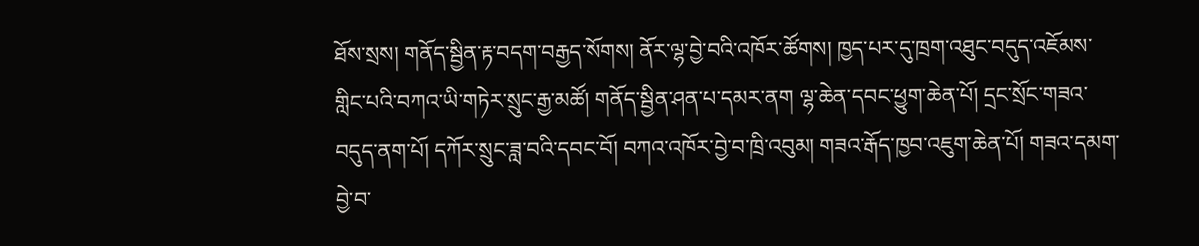ཐོས་སྲས། གནོད་སྦྱིན་རྟ་བདག་བརྒྱད་སོགས། ནོར་ལྷ་བྱེ་བའི་འཁོར་ཚོགས། ཁྱད་པར་དུ་ཁྲག་འཐུང་བདུད་འཇོམས་གླིང་པའི་བཀའ་ཡི་གཏེར་སྲུང་རྒྱ་མཚོ། གནོད་སྦྱིན་ཤན་པ་དམར་ནག ལྷ་ཆེན་དབང་ཕྱུག་ཆེན་པོ། དྲང་སྲོང་གཟའ་བདུད་ནག་པོ། དཀོར་སྲུང་ཟླ་བའི་དབང་བོ། བཀའ་འཁོར་བྱེ་བ་ཁྲི་འབུམ། གཟའ་རྒོད་ཁྱབ་འཇུག་ཆེན་པོ། གཟའ་དམག་བྱེ་བ་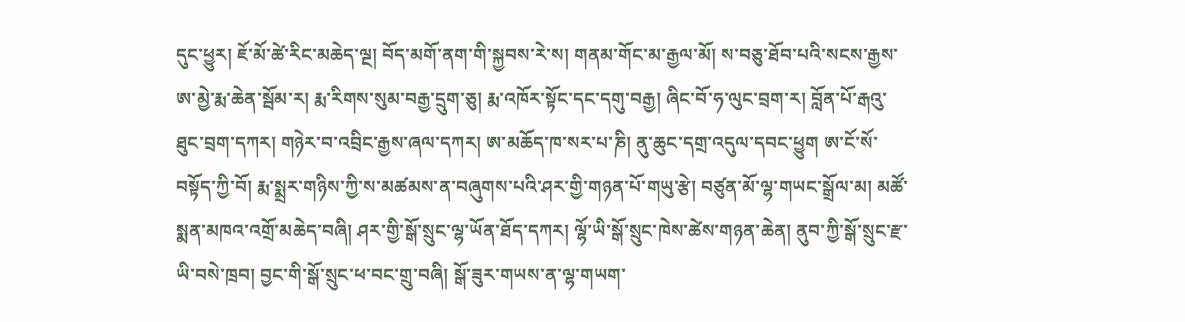དུང་ཕྱུར། ཇོ་མོ་ཚེ་རིང་མཆེད་ལྔ། བོད་མགོ་ནག་གི་སྐྱབས་རེ་ས། གནམ་གོང་མ་རྒྱལ་མོ། ས་བཅུ་ཐོབ་པའི་སངས་རྒྱས་ཨ་མྱེ་རྨ་ཆེན་སྦོམ་ར། རྨ་རིགས་སུམ་བརྒྱ་དྲུག་ཅུ། རྨ་འཁོར་སྟོང་དང་དགུ་བརྒྱ། ཞིང་བོ་ཧ་ལུང་བྲག་ར། བློན་པོ་རྒའུ་ཐུང་བྲག་དཀར། གཉེར་བ་འབྲིང་རྒྱས་ཞལ་དཀར། ཨ་མཆོད་ཁ་སར་པ་ཎི། ནུ་ཆུང་དགྲ་འདུལ་དབང་ཕྱུག ཨ་ངོ་སོ་བསྟོད་ཀྱི་བོ། རྨ་སྨྲར་གཉིས་ཀྱི་ས་མཚམས་ན་བཞུགས་པའི་ཤར་གྱི་གཉན་པོ་གཡུ་རྩེ། བཙུན་མོ་ལྷ་གཡང་སྒྲོལ་མ། མཚོ་སྨན་མཁའ་འགྲོ་མཆེད་བཞི། ཤར་གྱི་སྒོ་སྲུང་ལྷ་ཡོན་ཐོད་དཀར། ལྷོ་ཡི་སྒོ་སྲུང་ཁེས་ཚེས་གཉན་ཆེན། ནུབ་ཀྱི་སྒོ་སྲུང་རྫ་ཡི་བསེ་ཁྲབ། བྱང་གི་སྒོ་སྲུང་ཕ་བང་གྲུ་བཞི། སྒོ་ཟུར་གཡས་ན་ལྷ་གཡག་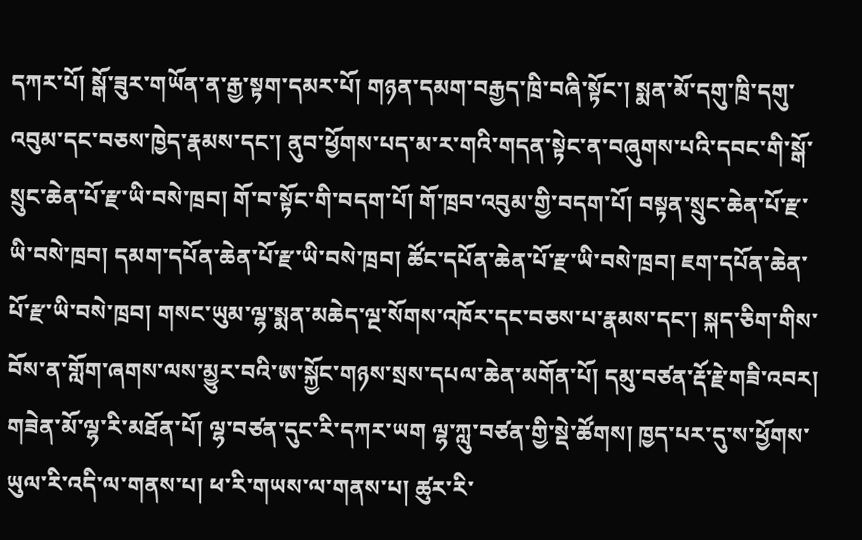དཀར་པོ། སྒོ་ཟུར་གཡོན་ན་རྒྱ་སྟག་དམར་པོ། གཉན་དམག་བརྒྱད་ཁྲི་བཞི་སྟོང་། སྨན་མོ་དགུ་ཁྲི་དགུ་འབུམ་དང་བཅས་ཁྱེད་རྣམས་དང་། ནུབ་ཕྱོགས་པད་མ་ར་གའི་གདན་སྟེང་ན་བཞུགས་པའི་དབང་གི་སྒོ་སྲུང་ཆེན་པོ་རྫ་ཡི་བསེ་ཁྲབ། གོ་བ་སྟོང་གི་བདག་པོ། གོ་ཁྲབ་འབུམ་གྱི་བདག་པོ། བསྟན་སྲུང་ཆེན་པོ་རྫ་ཡི་བསེ་ཁྲབ། དམག་དཔོན་ཆེན་པོ་རྫ་ཡི་བསེ་ཁྲབ། ཚོང་དཔོན་ཆེན་པོ་རྫ་ཡི་བསེ་ཁྲབ། ཇག་དཔོན་ཆེན་པོ་རྫ་ཡི་བསེ་ཁྲབ། གསང་ཡུམ་ལྷ་སྨན་མཆེད་ལྔ་སོགས་འཁོར་དང་བཅས་པ་རྣམས་དང་། སྐད་ཅིག་གིས་བོས་ན་གློག་ཞགས་ལས་མྱུར་བའི་ཨ་སྐྱོང་གཉས་སྲས་དཔལ་ཆེན་མགོན་པོ། དམུ་བཙན་རྡོ་རྗེ་གཟི་འབར། གཟེན་མོ་ལྷ་རི་མཐོན་པོ། ལྷ་བཙན་དུང་རི་དཀར་ཡག ལྷ་ཀླུ་བཙན་གྱི་སྡེ་ཚོགས། ཁྱད་པར་དུ་ས་ཕྱོགས་ཡུལ་རི་འདི་ལ་གནས་པ། ཕ་རི་གཡས་ལ་གནས་པ། ཚུར་རི་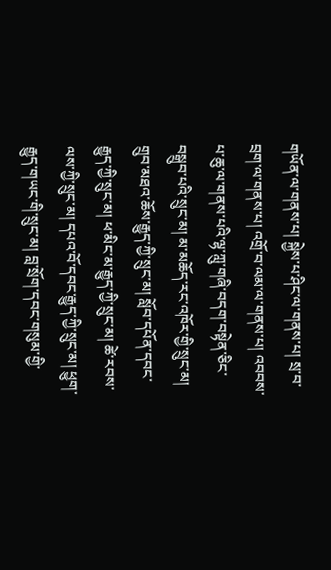གཡོན་ལ་གནས་པ། སྐྱེས་པ་ཤིང་ལ་གནས་པ། སྲ་བ་བྲག་ལ་གནས་པ། འགྲོ་བ་ལམ་ལ་གནས་པ། འབབས་པ་ཆུ་ལ་གནས་པའི་ལྷ་ཀླུ་གཞི་བདག་བསྟེན་ཅིང་བསྒྲུབ་པའི་སྲུང་མ། མ་མཆོད་རང་འཁོར་གྱི་སྲུང་མ། གྲུབ་མཐའ་ཆོས་རྒྱུད་ཀྱི་སྲུང་མ། སློབ་དཔོན་དབང་རྒྱུད་ཀྱི་སྲུང་མ། ཕ་མིང་མ་རྒྱུད་ཀྱི་སྲུང་མ། ཚེ་རབས་ལས་ཀྱི་སྲུང་མ། དཔའ་བོ་དབང་རྒྱུད་ཀྱི་སྲུང་མ། ཕྱུག་རྒྱུད་གཡང་གི་སྲུང་མ། བླ་སྲོག་དབང་གསུམ་གྱི་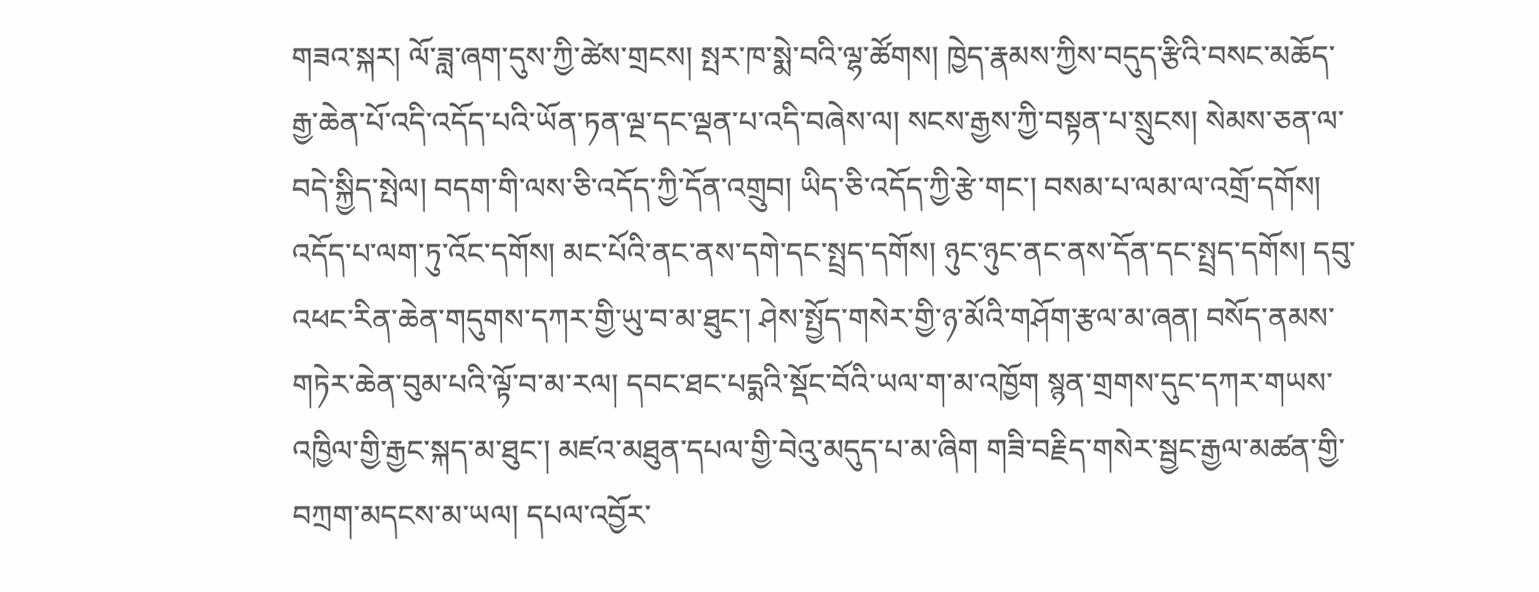གཟའ་སྐར། ལོ་ཟླ་ཞག་དུས་ཀྱི་ཚེས་གྲངས། སྤར་ཁ་སྨེ་བའི་ལྷ་ཚོགས། ཁྱེད་རྣམས་ཀྱིས་བདུད་རྩིའི་བསང་མཆོད་རྒྱ་ཆེན་པོ་འདི་འདོད་པའི་ཡོན་ཏན་ལྔ་དང་ལྡན་པ་འདི་བཞེས་ལ། སངས་རྒྱས་ཀྱི་བསྟན་པ་སྲུངས། སེམས་ཅན་ལ་བདེ་སྐྱིད་སྤེལ། བདག་གི་ལས་ཅི་འདོད་ཀྱི་དོན་འགྲུབ། ཡིད་ཅི་འདོད་ཀྱི་རྩེ་གང་། བསམ་པ་ལམ་ལ་འགྲོ་དགོས། འདོད་པ་ལག་ཏུ་འོང་དགོས། མང་པོའི་ནང་ནས་དགེ་དང་སྤྲད་དགོས། ཉུང་ཉུང་ནང་ནས་དོན་དང་སྤྲད་དགོས། དབུ་འཕང་རིན་ཆེན་གདུགས་དཀར་གྱི་ཡུ་བ་མ་ཐུང་། ཤེས་སྤྱོད་གསེར་གྱི་ཉ་མོའི་གཤོག་རྩལ་མ་ཞན། བསོད་ནམས་གཏེར་ཆེན་བུམ་པའི་ལྟོ་བ་མ་རལ། དབང་ཐང་པདྨའི་སྡོང་བོའི་ཡལ་ག་མ་འཁྱོག སྙན་གྲགས་དུང་དཀར་གཡས་འཁྱིལ་གྱི་རྒྱང་སྐད་མ་ཐུང་། མཛའ་མཐུན་དཔལ་གྱི་བེའུ་མདུད་པ་མ་ཞིག གཟི་བརྗིད་གསེར་སྦྱང་རྒྱལ་མཚན་གྱི་བཀྲག་མདངས་མ་ཡལ། དཔལ་འབྱོར་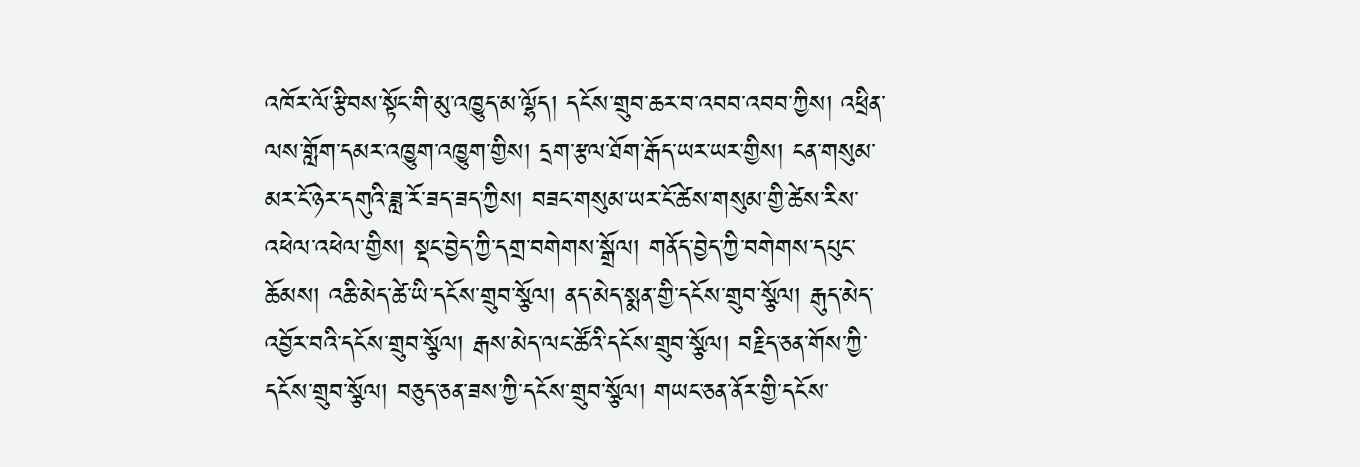འཁོར་ལོ་རྩིབས་སྟོང་གི་མུ་འཁྱུད་མ་ལྷོད། དངོས་གྲུབ་ཆར་བ་འབབ་འབབ་ཀྱིས། འཕྲིན་ལས་གློག་དམར་འཁྱུག་འཁྱུག་གྱིས། དྲག་རྩལ་ཐོག་རྒོད་ཡར་ཡར་གྱིས། ངན་གསུམ་མར་ངོ་ཉེར་དགུའི་ཟླ་རོ་ཟད་ཟད་ཀྱིས། བཟང་གསུམ་ཡར་ངོ་ཚེས་གསུམ་གྱི་ཚེས་རིས་འཕེལ་འཕེལ་གྱིས། སྡང་བྱེད་ཀྱི་དགྲ་བགེགས་སྒྲོལ། གནོད་བྱེད་ཀྱི་བགེགས་དཔུང་ཆོམས། འཆི་མེད་ཚེ་ཡི་དངོས་གྲུབ་སྩོལ། ནད་མེད་སྨན་གྱི་དངོས་གྲུབ་སྩོལ། རྒུད་མེད་འབྱོར་བའི་དངོས་གྲུབ་སྩོལ། རྒས་མེད་ལང་ཚོའི་དངོས་གྲུབ་སྩོལ། བརྗིད་ཅན་གོས་ཀྱི་དངོས་གྲུབ་སྩོལ། བཅུད་ཅན་ཟས་ཀྱི་དངོས་གྲུབ་སྩོལ། གཡང་ཅན་ནོར་གྱི་དངོས་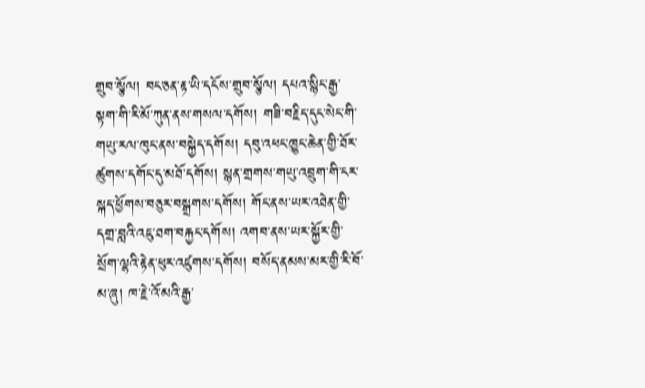གྲུབ་སྩོལ། བང་ཅན་རྟ་ཡི་དངོས་གྲུབ་སྩོལ། དཔའ་སྙིང་རྒྱ་སྟག་གི་རི་མོ་ཀུན་ནས་གསལ་དགོས། གཟི་བརྗིད་དུང་སེང་གི་གཡུ་རལ་ཁུང་ནས་བསྐྱེད་དགོས། དབུ་འཕང་ཁྱུང་ཆེན་གྱི་ཐོར་ཚུགས་དགོང་དུ་མཐོ་དགོས། སྙན་གྲགས་གཡུ་འབྲུག་གི་ངར་སྐད་ཕྱོགས་བཅུར་བསྒྲགས་དགོས། གོང་ནས་ཡར་འཐེན་གྱི་དགྲ་བླའི་འཇུ་ཐག་བརྐྱང་དགོས། འགབ་ནས་ཡར་སྐྱོར་གྱི་སྲོག་ལྷའི་རྟེན་ཕུར་འཛུགས་དགོས། བསོད་ནམས་མར་གྱི་རི་བོ་མ་ཞུ། ཁ་རྗེ་འོ་མའི་རྒྱ་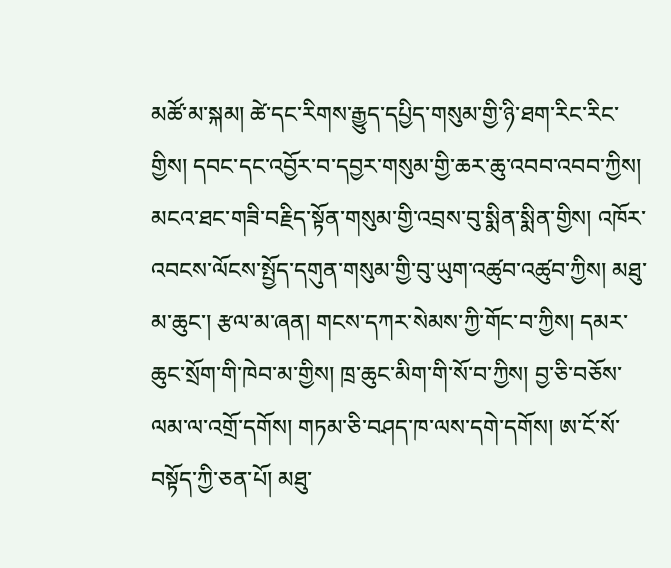མཚོ་མ་སྐམ། ཚེ་དང་རིགས་རྒྱུད་དཔྱིད་གསུམ་གྱི་ཉི་ཐག་རིང་རིང་གྱིས། དབང་དང་འབྱོར་བ་དབྱར་གསུམ་གྱི་ཆར་ཆུ་འབབ་འབབ་ཀྱིས། མངའ་ཐང་གཟི་བརྗིད་སྟོན་གསུམ་གྱི་འབྲས་བུ་སྨིན་སྨིན་གྱིས། འཁོར་འབངས་ལོངས་སྤྱོད་དགུན་གསུམ་གྱི་བུ་ཡུག་འཚུབ་འཚུབ་ཀྱིས། མཐུ་མ་ཆུང་། རྩལ་མ་ཞན། གངས་དཀར་སེམས་ཀྱི་གོང་བ་ཀྱིས། དམར་ཆུང་སྲོག་གི་ཁེབ་མ་གྱིས། ཁྲ་ཆུང་མིག་གི་སོ་བ་ཀྱིས། བྱ་ཅི་བཅོས་ལམ་ལ་འགྲོ་དགོས། གཏམ་ཅི་བཤད་ཁ་ལས་དགེ་དགོས། ཨ་ངོ་སོ་བསྟོད་ཀྱི་ཅན་པོ། མཐུ་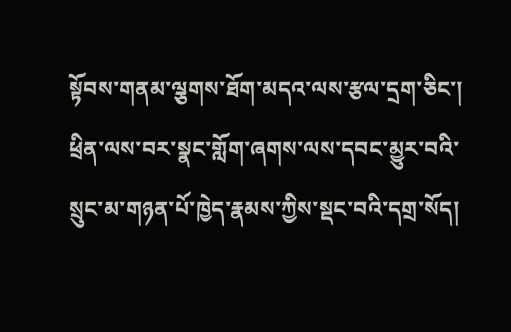སྟོབས་གནམ་ལྕགས་ཐོག་མདའ་ལས་རྩལ་དྲག་ཅིང་། ཕྲིན་ལས་བར་སྣང་གློག་ཞགས་ལས་དབང་མྱུར་བའི་སྲུང་མ་གཉན་པོ་ཁྱེད་རྣམས་ཀྱིས་སྡང་བའི་དགྲ་སོད།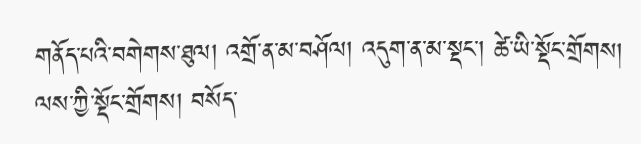གནོད་པའི་བགེགས་ཐུལ། འགྲོ་ན་མ་བཤོལ། འདུག་ན་མ་སྡང་། ཚེ་ཡི་སྡོང་གྲོགས། ལས་ཀྱི་སྡོང་གྲོགས། བསོད་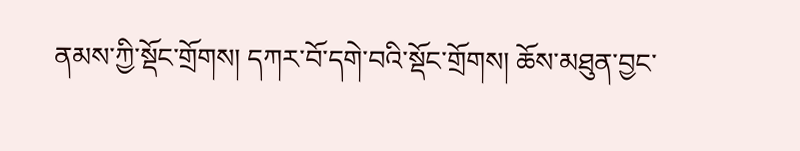ནམས་ཀྱི་སྡོང་གྲོགས། དཀར་བོ་དགེ་བའི་སྡོང་གྲོགས། ཆོས་མཐུན་བྱང་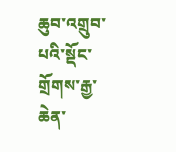ཆུབ་འགྲུབ་པའི་སྡོང་གྲོགས་རྒྱ་ཆེན་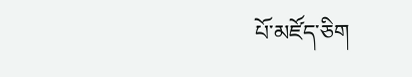པོ་མཛོད་ཅིག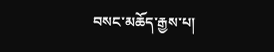བསང་མཆོད་རྒྱས་པ།